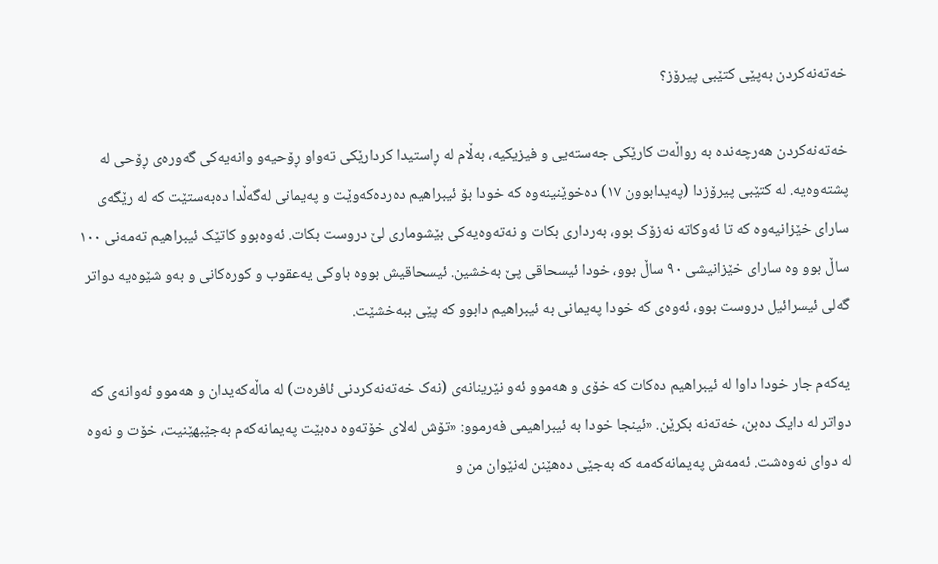خەتەنەکردن بەپێی کتێبی پیرۆز؟

خەتەنەکردن هەرچەندە بە رواڵەت کارێکی جەستەیی و فیزیکیە، بەڵام لە ڕاستیدا کردارێکی تەواو ڕۆحیەو وانەیەکی گەورەی ڕۆحی لە پشتەوەیە. لە کتێبی پیرۆزدا (پەیدابوون ١٧) دەخوێنینەوە کە خودا بۆ ئیبراهیم دەردەکەوێت و پەیمانی لەگەڵدا دەبەستێت کە لە رێگەی سارای خێزانیەوە کە تا ئەوکاتە نەزۆک بوو، بەرداری بکات و نەتەوەیەکی بێشوماری لێ دروست بکات. ئەوەبوو کاتێک ئیبراهیم تەمەنی ١٠٠ ساڵ بوو وە سارای خێزانیشی ٩٠ ساڵ بوو، خودا ئیسحاقی پێ بەخشین. ئیسحاقیش بووە باوکی یەعقوب و کورەکانی و بەو شێوەیە دواتر گەلی ئیسرائیل دروست بوو، ئەوەی کە خودا پەیمانی بە ئیبراهیم دابوو کە پێی ببەخشێت.

یەکەم جار خودا داوا لە ئیبراهیم دەکات کە خۆی و هەموو ئەو نێرینانەی (نەک خەتەنەکردنی ئافرەت) لە ماڵەکەیدان و هەموو ئەوانەی کە دواتر لە دایک دەبن، خەتەنە بکرێن. «ئینجا خودا بە ئیبراهیمی فەرموو: «تۆش لەلای خۆتەوە دەبێت پەیمانەکەم بەجێبهێنیت، خۆت و نەوە لە دوای نەوەشت. ئەمەش پەیمانەکەمە کە بەجێی دەهێنن لەنێوان من و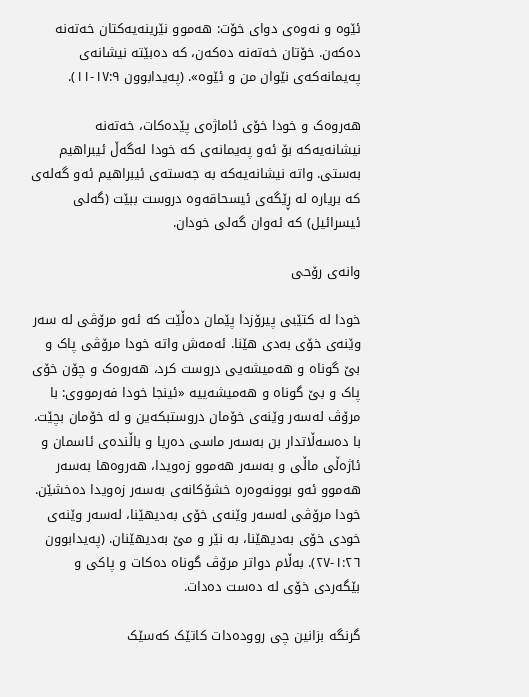ئێوە و نەوەی دوای خۆت: هەموو نێرینەیەکتان خەتەنە دەکەن. خۆتان خەتەنە دەکەن، کە دەبێتە نیشانەی پەیمانەکەی نێوان من و ئێوە». (پەیدابوون ١٧:٩-١١).

هەروەک و خودا خۆی ئاماژەی پێدەکات، خەتەنە نیشانەیەکە بۆ ئەو پەیمانەی کە خودا لەگەڵ ئیبراهیم بەستی. واتە نیشانەیەکە بە جەستەی ئیبراهیم ئەو گەلەی کە بریارە لە ڕێگەی ئیسحاقەوە دروست ببێت (گەلی ئیسرائیل) کە ئەوان گەلی خودان.

وانەی رۆحی

خودا لە کتێبی پیرۆزدا پێمان دەڵێت کە ئەو مرۆڤی لە سەر وێنەی خۆی بەدی هێنا. ئەمەش واتە خودا مرۆڤی پاک و بێ گوناە و هەمیشەیی دروست کرد، هەروەک و چۆن خۆی پاک و بێ گوناه و هەمیشەییە «ئینجا خودا فەرمووی: با مرۆڤ لەسەر وێنەی خۆمان دروستبکەین و لە خۆمان بچێت. با دەسەڵاتدار بن بەسەر ماسی دەریا و باڵندەی ئاسمان و ئاژەڵی ماڵی و بەسەر هەموو زەویدا، هەروەها بەسەر هەموو ئەو بوونەوەرە خشۆکانەی بەسەر زەویدا دەخشێن. خودا مرۆڤی لەسەر وێنەی خۆی بەدیهێنا، لەسەر وێنەی خودی خۆی بەدیهێنا، بە نێر و مێ بەدیهێنان. (پەیدابوون ١:٢٦-٢٧). بەڵام دواتر مرۆڤ گوناە دەکات و پاکی و بێگەردی خۆی لە دەست دەدات.

گرنگە بزانین چی روودەدات کاتێک کەسێک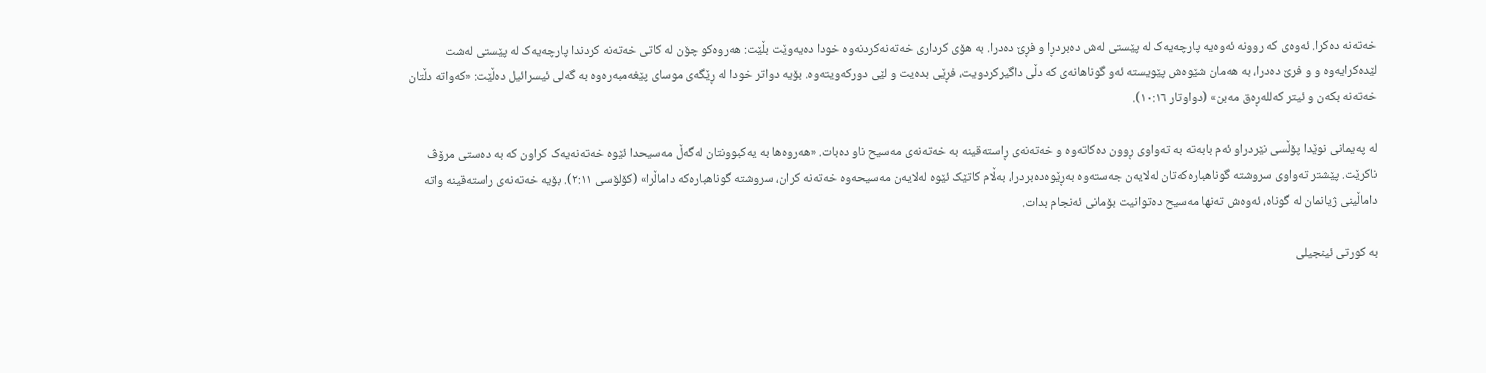خەتەنە دەکرا. ئەوەی کە روونە ئەوەیە پارچەیەک لە پێستی لەش دەبردڕا و فڕێ دەدرا. بە هۆی کرداری خەتەنەکردنەوە خودا دەیەوێت بڵێت: هەروەکو چۆن لە کاتی خەتەنە کردندا پارچەیەک لە پێستی لەشت لێدەکرایەوە و و فرێ دەدرا، بە هەمان شێوەش پێویستە ئەو گوناهانەی کە دڵی داگیرکردویت، فڕێی بدەیت و لێی دورکەویتەوە. بۆیە دواتر خودا لە ڕێگەی موسای پێغەمبەرەوە بە گەلی ئیسرائیل دەڵێت: «کەواتە دڵتان خەتەنە بکەن و ئیتر کەللەڕەق مەبن» (دواوتار ١٠:١٦).

لە پەیمانی نوێدا پۆڵسی نێردراو ئەم بابەتە بە تەواوی ڕوون دەکاتەوە و خەتەنەی ڕاستەقینە بە خەتەنەی مەسیح ناو دەبات. «هەروەها بە یەکبوونتان لەگەڵ مەسیحدا ئێوە خەتەنەیەک کراون کە بە دەستی مرۆڤ ناکرێت. پێشتر تەواوی سروشتە گوناهبارەکەتان لەلایەن جەستەوە بەڕێوەدەبردرا، بەڵام کاتێک ئێوە لەلایەن مەسیحەوە خەتەنە کران، سروشتە گوناهبارەکە داماڵرا» (کۆلۆسی ٢:١١). بۆیە خەتەنەی راستەقینە واتە داماڵینی ژیانمان لە گوناە، ئەوەش تەنها مەسیح دەتوانیت بۆمانی ئەنجام بدات.

بە کورتی ئینجیلی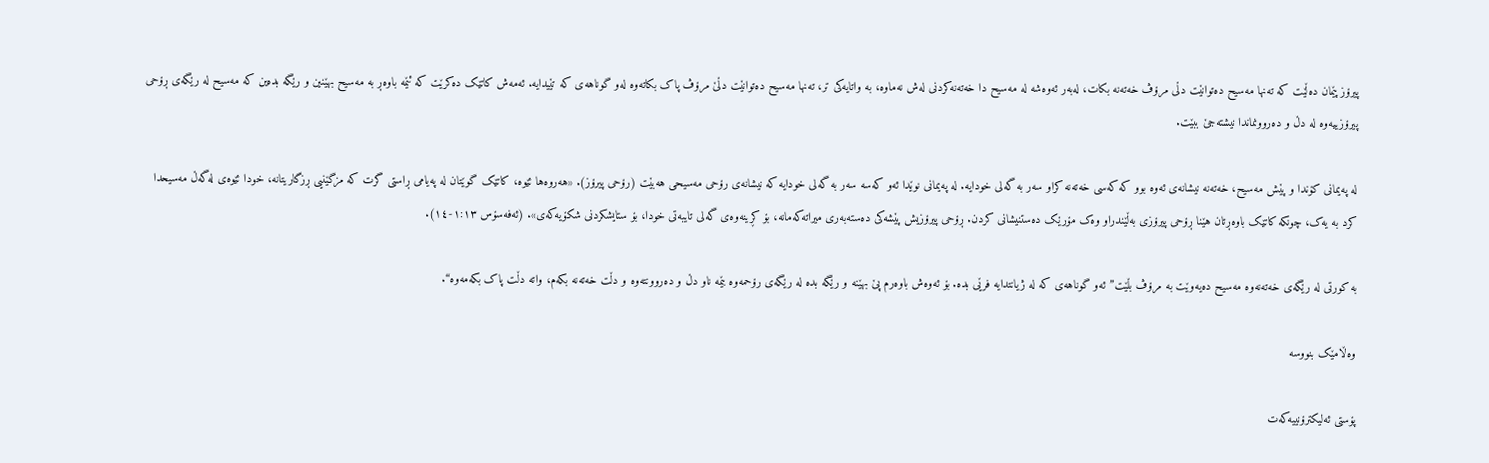پیرۆز پێمان دەڵێت کە تەنها مەسیح دەتوانێت دڵی مرۆڤ خەتەنە بکات، لەبەر ئەوەشە لە مەسیح دا خەتەنەکردنی لەش نەماوە، بە واتایەکی تر، تەنها مەسیح دەتوانێت دڵێ مرۆڤ پاک بکاتەوە لەو گوناهەی کە تێیدایە. ئەمەش کاتێک دەکرێت کە ئێمە باوەڕ بە مەسیح بهێنین و رێگە بدەین کە مەسیح لە رێگەی ڕۆحی پیرۆزییەوە لە دڵ و دەروونماندا نیشتەجێ ببێت.

لە پەیمانی کۆندا و پێش مەسیح، خەتەنە نیشانەی ئەوە بوو کە کەسی خەتەنە کراو سەر بە گەلی خودایە. لە پەیمانی نوێدا ئەو کەسە سەر بە گەلی خودایە کە نیشانەی رۆحی مەسیحی هەبێت (رۆحی پیرۆز). «هەروەها ئێوە، کاتێک گوێتان لە پەیامی ڕاستی گرت کە مزگێنیی ڕزگاریتانە، خودا ئێوەی لەگەڵ مەسیحدا کرد بە یەک، چونکە کاتێک باوەڕتان هێنا ڕۆحی پیرۆزی بەڵێندراو وەک مۆرێک دەستنیشانی کردن. ڕۆحی پیرۆزیش پێشەکی دەستەبەری میراتەکەمانە، بۆ کڕینەوەی گەلی تایبەتی خودا، بۆ ستایشکردنی شکۆیەکەی». (ئەفەسۆس ١:١٣-١٤).

بە کورتی لە رێگەی خەتەنەوە مەسیح دەیەوێت بە مرۆڤ بڵێت”ئەو گوناهەی کە لە ژیانتدایە فرێی بدە. بۆ ئەوەش باوەرم پێ بهێنە و رێگە بدە لە رێگەی رۆحمەوە بێمە ناو دڵ و دەروونتەوە و دڵت خەتەنە بکەم، واتە دڵت پاک بکەمەوە“.

وەڵامێک بنووسە

پۆستی ئەلیکترۆنییەکەت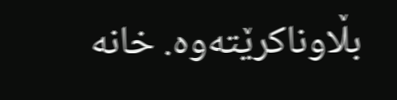بڵاوناکرێتەوە. خانە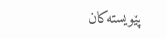پێویستەکان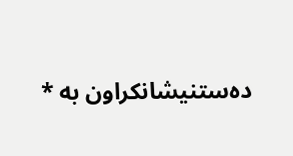دەستنیشانکراون بە *